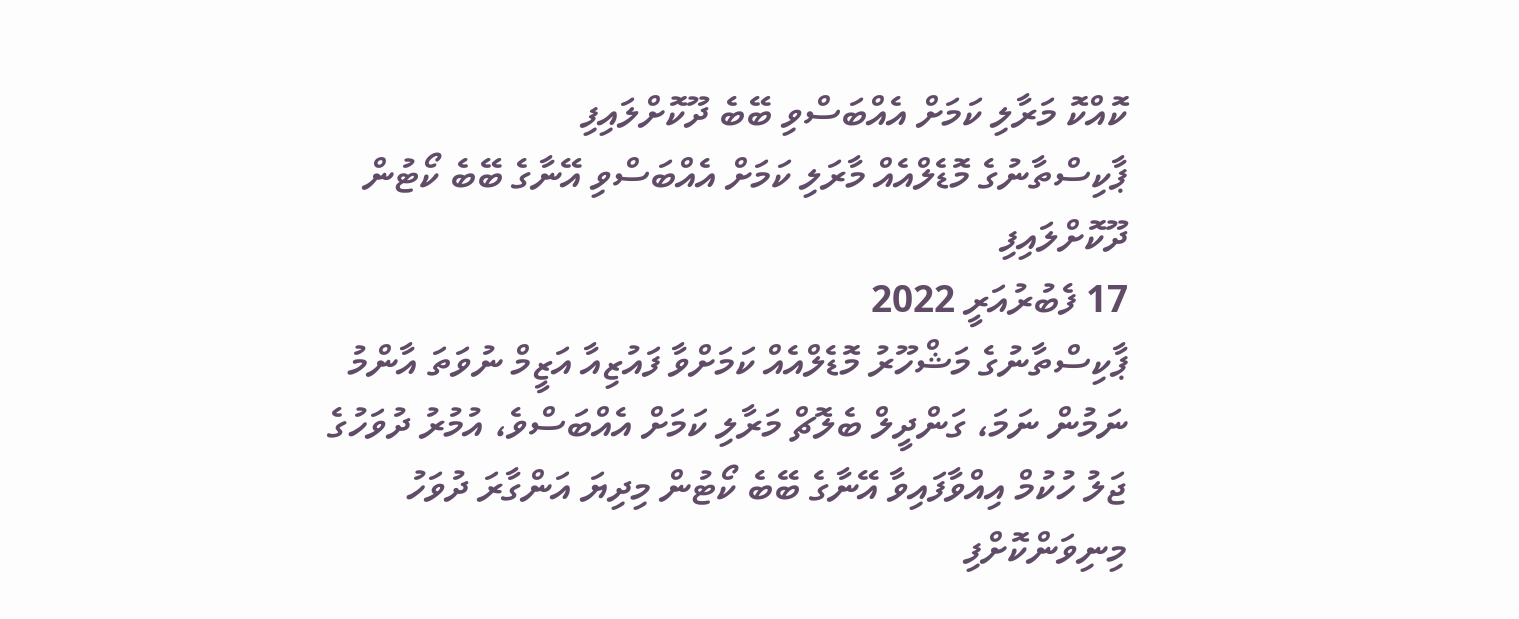ކޮއްކޮ މަރާލި ކަމަށް އެއްބަސްވި ބޭބެ ދޫކޮށްލައިފި
ޕާކިސްތާނުގެ މޮޑެލްއެއް މާރަލި ކަމަށް އެއްބަސްވި އޭނާގެ ބޭބެ ކޯޓުން ދޫކޮށްލައިފި
17 ފެބުރުއަރީ 2022
ޕާކިސްތާނުގެ މަޝްހޫރު މޮޑެލްއެއް ކަމަށްވާ ފައުޒިއާ އަޒީމް ނުވަތަ އާންމު ނަމުން ނަމަ، ގަންދީލް ބެލޮޗް މަރާލި ކަމަށް އެއްބަސްވެ، އުމުރު ދުވަހުގެ ޖަލު ހުކުމް އިއްވާފައިވާ އޭނާގެ ބޭބެ ކޯޓުން މިދިޔަ އަންގާރަ ދުވަހު މިނިވަންކޮށްފި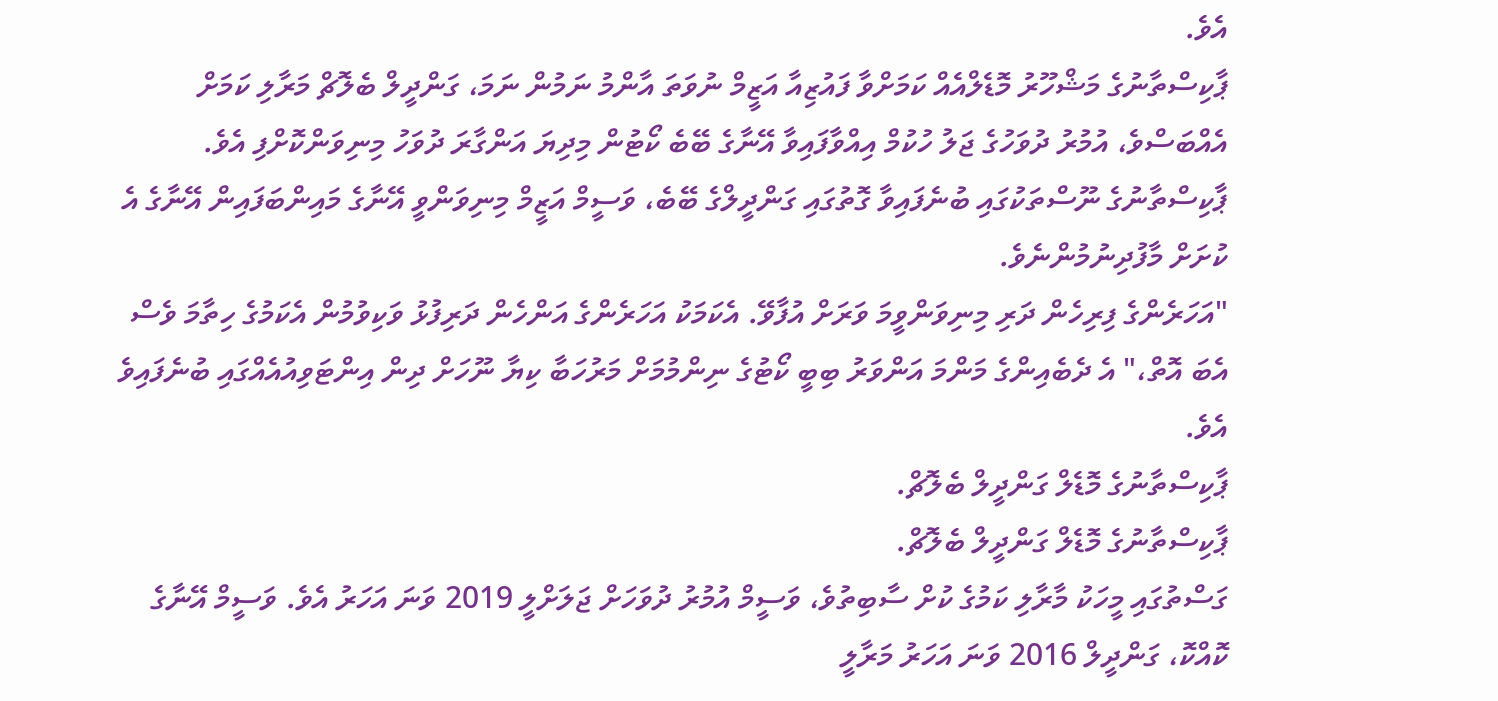އެވެ.
ޕާކިސްތާނުގެ މަޝްހޫރު މޮޑެލްއެއް ކަމަށްވާ ފައުޒިއާ އަޒީމް ނުވަތަ އާންމު ނަމުން ނަމަ، ގަންދީލް ބެލޮޗް މަރާލި ކަމަށް އެއްބަސްވެ، އުމުރު ދުވަހުގެ ޖަލު ހުކުމް އިއްވާފައިވާ އޭނާގެ ބޭބެ ކޯޓުން މިދިޔަ އަންގާރަ ދުވަހު މިނިވަންކޮށްފި އެވެ.
ޕާކިސްތާނުގެ ނޫސްތަކުގައި ބުނެފައިވާ ގޮތުގައި ގަންދީލްގެ ބޭބެ، ވަސީމް އަޒީމް މިނިވަންވީ އޭނާގެ މައިންބަފައިން އޭނާގެ އެ ކުށަށް މާފުދިނުމުންނެވެ.
"އަހަރެންގެ ފިރިހެން ދަރި މިނިވަންވީމަ ވަރަށް އުފާވޭ. އެކަމަކު އަހަރެންގެ އަންހެން ދަރިފުޅު ވަކިވުމުން އެކަމުގެ ހިތާމަ ވެސް އެބަ އޮތް،" އެ ދެބެއިންގެ މަންމަ އަންވަރު ބިބީ ކޯޓުގެ ނިންމުމަށް މަރުހަބާ ކިޔާ ނޫހަށް ދިން އިންޓަވިއުއެއްގައި ބުނެފައިވެ އެވެ.
ޕާކިސްތާނުގެ މޮޑެލް ގަންދީލް ބެލޮޗް.
ޕާކިސްތާނުގެ މޮޑެލް ގަންދީލް ބެލޮޗް.
ގަސްތުގައި މީހަކު މާރާލި ކަމުގެ ކުށް ސާބިތުވެ، ވަސީމް އުމުރު ދުވަހަށް ޖަލަށްލީ 2019 ވަނަ އަހަރު އެވެ. ވަސީމް އޭނާގެ ކޮއްކޮ، ގަންދީލް 2016 ވަނަ އަހަރު މަރާލީ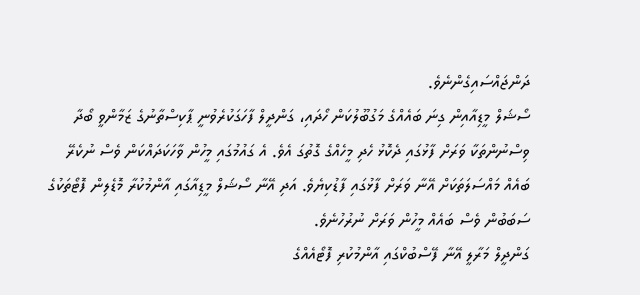ދަންޖައްސައިގެންނެވެ.
ސޯޝަލް މީޑިއާއިން ގިނަ ބައެއްގެ މަގުބޫލުކަން ހޯދައި، ގަންދީލް ފާހަގަކުރެވުނީ ޕާކިސްތާނުގެ ޒަމާންވީ ބޯދާ ވިސްނުންތަކާ ވަރަށް ފާޅުގައި ދެކޮޅު ހެދި މީހެއްގެ ގޮތުގަ އެވެ. އެ ގައުމުގައި މީހުން ވާހަކަދައްކަން ވެސް ނުކެރޭ ބައެއް މައްސަލަތަކަށް އޭނާ ވަރަށް ފާޅުގައި ފާޑުކިޔެވެ. އަދި އޭނާ ސޯޝަލް މީޑިއާގައި އާންމުކުރާ މޮޑެލިން ފޮޓޯތަކުގެ ސަބަބުން ވެސް ބައެއް މީހުން ވަރަށް ނުރުހުނެވެ.
ގަންދީލް މަރާލީ އޭނާ ފޭސްބުކްގައި އާންމުކުރި ފޮޓޯއެއްގެ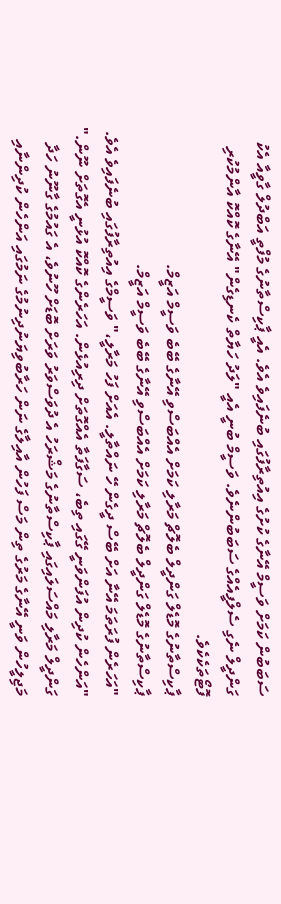ސަބަބުން ކަމަށް ވަސީމް އޭނާގެ ކުށުގެ އިއުތިރާފުގައި ބުނެފައިވެ އެވެ. އެއީ ޕާކިސްތާނުގެ މުފްތީ އަބްދުލް ގާވީއާ އެކު ގަންދީލް ނެގި ސެލްފީއެއްގެ ސަބަބުންނެވެ. ވަސީމް ބުނީ އެއީ "ލަދު ހަޔާތް ކެނޑިގެން" އޭނާގެ ކޮއްކޮ އާންމުކުރި ފޮޓޯތަކެކެވެ.
ޕާކިސްތާނުގެ މޮޑެލް ގަންދީލް ބެލޮޗް މަރާލި ކަމަށް އެއްބަސްވި އޭނާގެ ބޭބެ ވަސީމް އަޒީމް.
ޕާކިސްތާނުގެ މޮޑެލް ގަންދީލް ބެލޮޗް މަރާލި ކަމަށް އެއްބަސްވި އޭނާގެ ބޭބެ ވަސީމް އަޒީމް.
"އަހަރެން ފުރަތަމަ އޭނާ އަށް ބޭސް ދީގެން ހޭ ނައްތާލީ. އެއަށް ފަހު މަރާލީ،" ވަސީމްގެ އިއުތިރާފުގައި ބުނެފައިވެ އެވެ. "އަންހެން ކުދިން އުފަންވަނީ ގޭގައި ތިބެ، ސަގާފަތާ އެއްގޮތަށް ދިރިއުޅެން. އަހަރެންގެ ކޮއްކޮ އުޅުނީ އެގޮތަށް ނޫން."
ގަންދީލް މަރާލި މައްސަލައިގައި ޕާކިސްތާނުގެ މަޝްރަހު އެ ދުވަސްވަރު ވަރަށް ބޮޑަށް ހޫނުވެ، އެ ގައުމުގެ ގާނޫނު ހަދާ މަޖިލީހުން ވަނީ އޭނާގެ މަރުގެ ތިން މަސް ފަހުން އާއިލާގެ ނަން ހަރާބުވިޔަނުދިނުމުގެ ނަމުގައި އަންހެން ކުދިންނާއި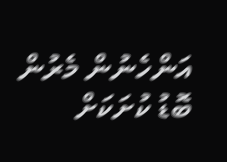އަންހެނުން މެރުން ބޮޑު ކުށަކަށް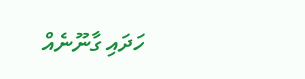ހަދައި ގާނޫނެއް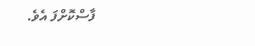ފާސްކޮށްފަ އެވެ.